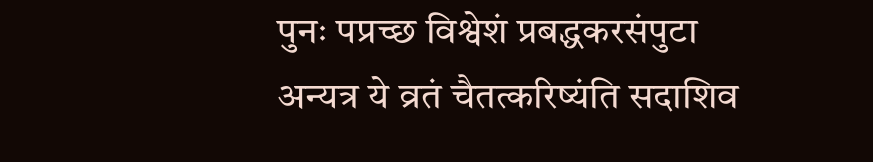पुनः पप्रच्छ विश्वेशं प्रबद्धकरसंपुटा
अन्यत्र ये व्रतं चैतत्करिष्यंति सदाशिव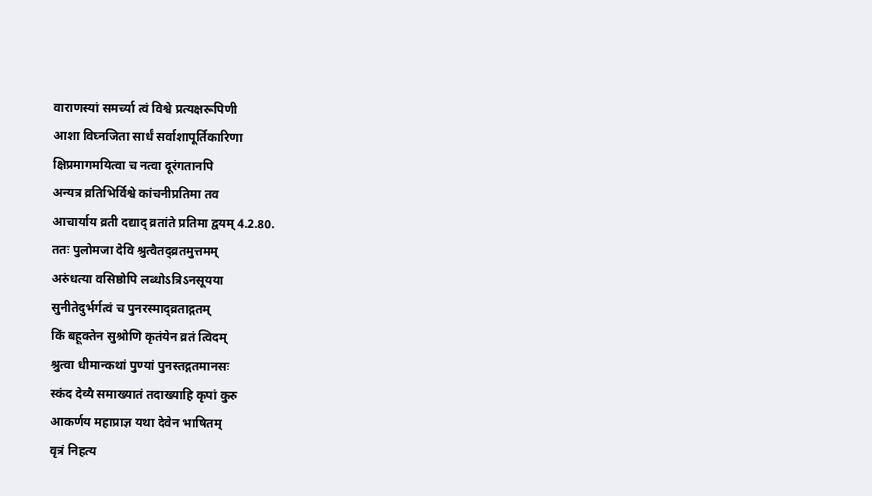वाराणस्यां समर्च्या त्वं विश्वे प्रत्यक्षरूपिणी
आशा विघ्नजिता सार्धं सर्वाशापूर्तिकारिणा
क्षिप्रमागमयित्वा च नत्वा दूरंगतानपि
अन्यत्र व्रतिभिर्विश्वे कांचनीप्रतिमा तव
आचार्याय व्रती दद्याद् व्रतांते प्रतिमा द्वयम् 4.2.80.
ततः पुलोमजा देवि श्रुत्वैतद्व्रतमुत्तमम्
अरुंधत्या वसिष्ठोपि लब्धोऽत्रिऽनसूयया
सुनीतेदुर्भर्गत्वं च पुनरस्माद्व्रताद्गतम्
किं बहूक्तेन सुश्रोणि कृतंयेन व्रतं त्विदम्
श्रुत्वा धीमान्कथां पुण्यां पुनस्तद्गतमानसः
स्कंद देव्यै समाख्यातं तदाख्याहि कृपां कुरु
आकर्णय महाप्राज्ञ यथा देवेन भाषितम्
वृत्रं निहत्य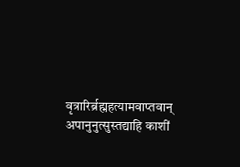वृत्रारिर्ब्रह्महत्यामवाप्तवान्
अपानुनुत्सुस्तद्याहि काशीं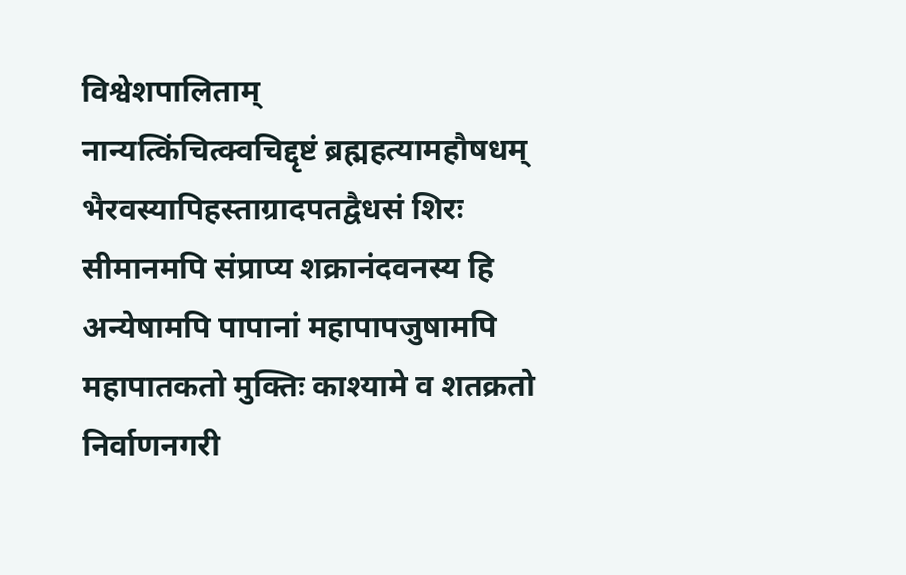विश्वेशपालिताम्
नान्यत्किंचित्क्वचिद्दृष्टं ब्रह्महत्यामहौषधम्
भैरवस्यापिहस्ताग्रादपतद्वैधसं शिरः
सीमानमपि संप्राप्य शक्रानंदवनस्य हि
अन्येषामपि पापानां महापापजुषामपि
महापातकतो मुक्तिः काश्यामे व शतक्रतो
निर्वाणनगरी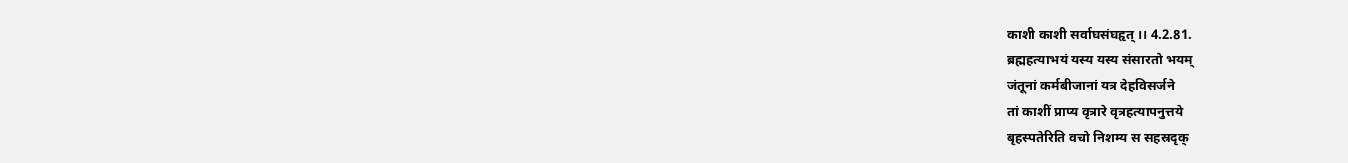काशी काशी सर्वाघसंघहृत् ।। 4.2.81.
ब्रह्महत्याभयं यस्य यस्य संसारतो भयम्
जंतूनां कर्मबीजानां यत्र देहविसर्जने
तां काशीं प्राप्य वृत्रारे वृत्रहत्यापनुत्तये
बृहस्पतेरिति वचो निशम्य स सहस्रदृक्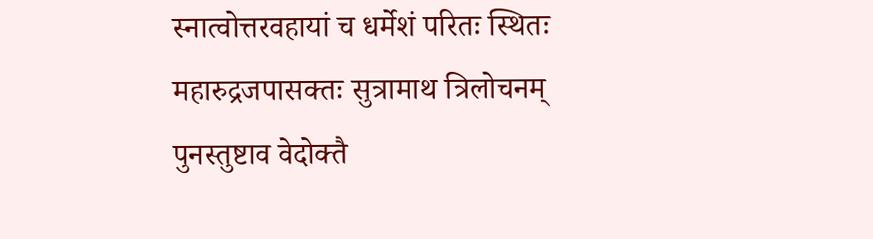स्नात्वोत्तरवहायां च धर्मेशं परितः स्थितः
महारुद्रजपासक्तः सुत्रामाथ त्रिलोचनम्
पुनस्तुष्टाव वेदोक्तै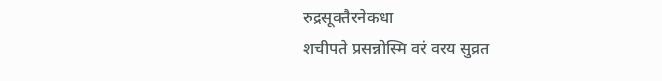रुद्रसूक्तैरनेकधा
शचीपते प्रसन्नोस्मि वरं वरय सुव्रत